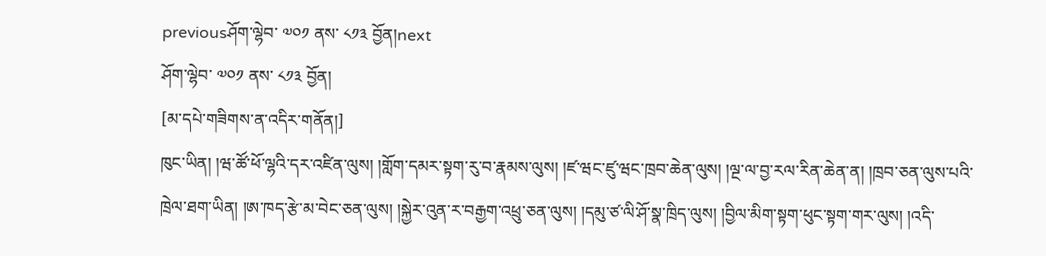previousཤོག་ལྷེབ་ ༧༠༡ ནས་ ༨༡༣ བྱོན།next
ཤོག་ལྷེབ་ ༧༠༡ ནས་ ༨༡༣ བྱོན།
[མ་དཔེ་གཟིགས་ན་འདིར་གནོན།]
ཁུང་ཡིན། །ཝ་ཚོ་ཕོ་ལྷའི་དར་འཛིན་ལུས། །གློག་དམར་སྟག་རུ་བ་རྣམས་ལུས། །ཛ་ཝང་ཛུ་ཝང་ཁྲབ་ཆེན་ལུས། །ལྔ་ལ་བྱ་རལ་རིན་ཆེན་ན། །ཁྲབ་ཅན་ལུས་པའི་ཁྲེལ་ཐག་ཡིན། །ཨ་ཁད་རྩེ་མ་བེང་ཅན་ལུས། །སྐྱེར་འུན་ར་བརྒྱག་འཕྲུ་ཅན་ལུས། །དམུ་ཙ་ལི་ཤོ་སྣ་ཁྲིད་ལུས། །བྱིལ་མིག་སྟག་ཕུང་སྟག་གར་ལུས། །འདི་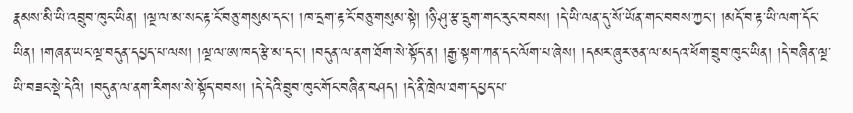རྣམས་མི་ཡི་འབྲུབ་ཁུང་ཡིན། །ལྔ་ལ་མ་སང་རྟ་ངོ་བཅུ་གསུམ་དང་། །ཁ་དྲག་རྟ་ངོ་བཅུ་གསུམ་སྟེ། །ཉི་ཤུ་རྩ་དྲུག་གང་རུང་བབས། །དེ་ཡི་ལན་དུ་སོ་ཡོན་གང་བབས་ཀྱང་། །མདོ་བ་རྟ་ཡི་ལག་དོང་ཡིན། །གཞན་ཡང་ལྔ་བདུན་དཔྱད་པ་ལས། །ལྔ་ལ་ཨ་ཁད་རྩེ་མ་དང་། །བདུན་ལ་ནག་ཐོག་སེ་སྟོད་ན། །རྒྱ་སྟག་ཀན་དང་ལོག་པ་ཞེས། །དམར་ཞུར་ཅན་ལ་མདའ་ཕོག་བྲུབ་ཁུང་ཡིན། །དེ་བཞིན་ལྔ་ཡི་བཟང་སྡེ་དེའི། །བདུན་ལ་ནག་རིགས་སེ་སྟོད་བབས། །དེ་དེའི་བྲུབ་ཁུང་གོང་བཞིན་བཤད། །དེ་ནི་ཁྲེལ་ཐག་དཔྱད་པ་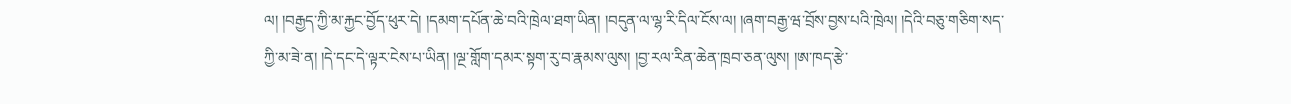ལ། །བརྒྱད་ཀྱི་མ་རྐྱང་བྱོད་ཕུར་དེ། །དམག་དཔོན་ཆེ་བའི་ཁྲེལ་ཐག་ཡིན། །བདུན་ལ་ལྷ་རི་དིལ་ངོས་ལ། །ཞག་བརྒྱ་ཝ་བྲོས་བྱས་པའི་ཁྲེལ། །དེའི་བཅུ་གཅིག་སད་ཀྱི་མ་ཟེ་ན། །དེ་དང་དེ་ལྟར་ངེས་པ་ཡིན། །ལྔ་གློག་དམར་སྟག་རུ་བ་རྣམས་ལུས། །བྱ་རལ་རིན་ཆེན་ཁྲབ་ཅན་ལུས། །ཨ་ཁད་རྩེ་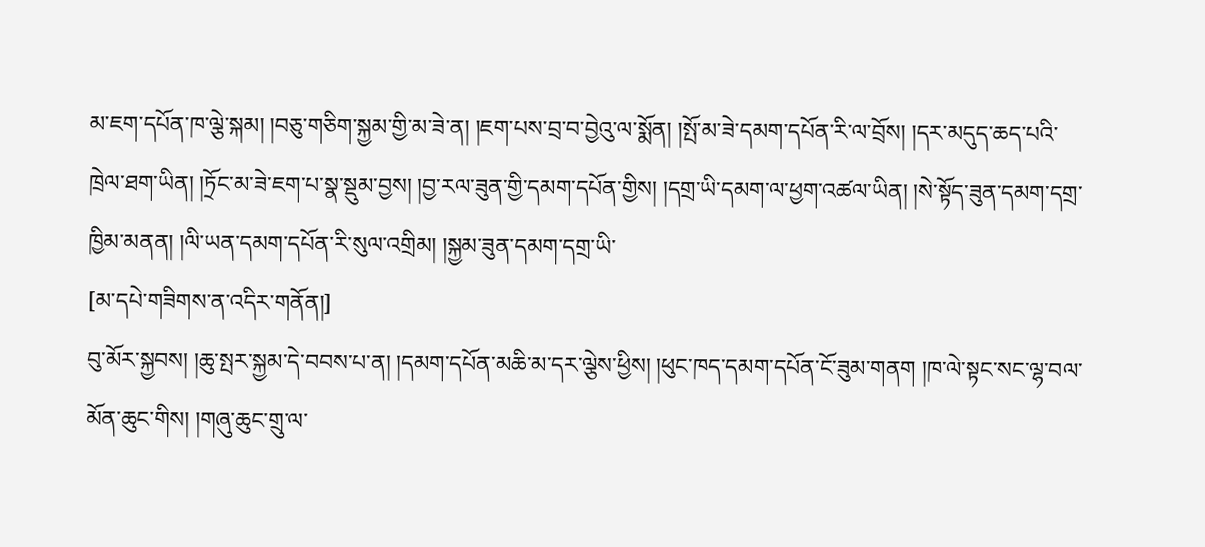མ་ཇག་དཔོན་ཁ་ལྕེ་སྐམ། །བཅུ་གཅིག་སྐྱམ་གྱི་མ་ཟེ་ན། །ཇག་པས་བྲ་བ་བྱེའུ་ལ་སྨོན། །སྤོ་མ་ཟེ་དམག་དཔོན་རི་ལ་བྲོས། །དར་མདུད་ཆད་པའི་ཁྲེལ་ཐག་ཡིན། །ཏྲོང་མ་ཟེ་ཇག་པ་སྣ་སྡུམ་བྱས། །བྱ་རལ་ཟུན་གྱི་དམག་དཔོན་གྱིས། །དགྲ་ཡི་དམག་ལ་ཕྱག་འཚལ་ཡིན། །སེ་སྟོད་ཟུན་དམག་དགྲ་ཁྱིམ་མནན། །ལི་ཡན་དམག་དཔོན་རི་སུལ་འགྲིམ། །སྐྱམ་ཟུན་དམག་དགྲ་ཡི་
[མ་དཔེ་གཟིགས་ན་འདིར་གནོན།]
བུ་མོར་སྐྱབས། །ཆུ་སྤར་སྐྱམ་དེ་བབས་པ་ན། །དམག་དཔོན་མཆི་མ་དར་ལྕེས་ཕྱིས། །ཕུང་ཁད་དམག་དཔོན་ངོ་ཟུམ་གནག །ཁ་ལེ་སྟང་སང་ལྷ་བལ་མོན་ཆུང་གིས། །གཞུ་ཆུང་གྲུ་ལ་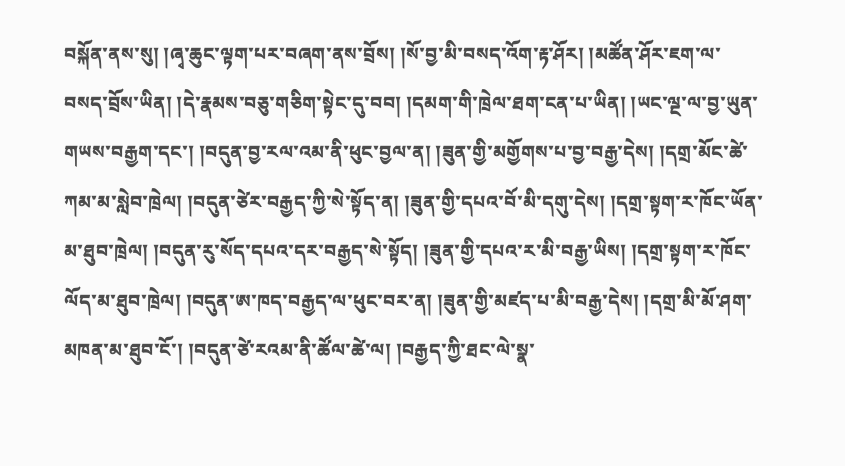བསྐོན་ནས་སུ། །ཞྭ་ཆུང་ལྟག་པར་བཞག་ནས་བྲོས། །སོ་བྱ་མི་བསད་འོག་རྟ་ཤོར། །མཚོན་ཤོར་ཇག་ལ་བསད་བྲོས་ཡིན། །དེ་རྣམས་བཅུ་གཅིག་སྟེང་དུ་བབ། །དམག་གི་ཁྲེལ་ཐག་ངན་པ་ཡིན། །ཡང་ལྔ་ལ་བྱ་ཡུན་གཡས་བརྒྱག་དང་། །བདུན་བྱ་རལ་འམ་ནི་ཕུང་བྱལ་ན། །ཟུན་གྱི་མགྱོགས་པ་བྱ་བརྒྱ་དེས། །དགྲ་མོང་ཚེ་ཀམ་མ་སླེབ་ཁྲེལ། །བདུན་ཙེར་བརྒྱད་ཀྱི་སེ་སྟོད་ན། །ཟུན་གྱི་དཔའ་བོ་མི་དགུ་དེས། །དགྲ་སྟག་ར་ཁོང་ཡོན་མ་ཐུབ་ཁྲེལ། །བདུན་རུ་སོད་དཔའ་དར་བརྒྱད་སེ་སྟོད། །ཟུན་གྱི་དཔའ་ར་མི་བརྒྱ་ཡིས། །དགྲ་སྟག་ར་ཁོང་ལོད་མ་ཐུབ་ཁྲེལ། །བདུན་ཨ་ཁད་བརྒྱད་ལ་ཕུང་བར་ན། །ཟུན་གྱི་མཛད་པ་མི་བརྒྱ་དེས། །དགྲ་མི་མོ་ཤག་མཁན་མ་ཐུབ་ངོ་། །བདུན་ཙེ་རའམ་ནི་ཚོལ་ཚེ་ལ། །བརྒྱད་ཀྱི་ཐང་ལེ་སྣ་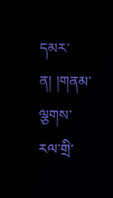དམར་ན། །གནམ་ལྕགས་རལ་གྲི་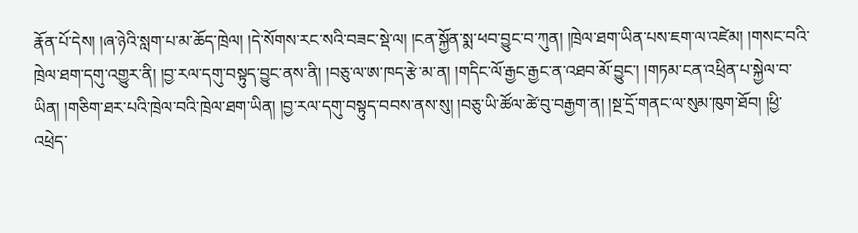རྣོན་པོ་དེས། །ཞ་ཉེའི་སླག་པ་མ་ཆོད་ཁྲེལ། །དེ་སོགས་རང་སའི་བཟང་སྡེ་ལ། །ངན་སྐྱོན་སྨ་ཕབ་བྱུང་བ་ཀུན། །ཁྲེལ་ཐག་ཡིན་པས་ཇག་ལ་འཛེམ། །གསང་བའི་ཁྲེལ་ཐག་དགུ་འགྱུར་ནི། །བྱ་རལ་དགུ་བསྟུད་བྱུང་ནས་ནི། །བཅུ་ལ་ཨ་ཁད་རྩེ་མ་ན། །གདིང་ལོ་རྒྱང་རྒྱང་ན་འཐབ་མོ་བྱུང་། །གཏམ་ངན་འཕྲིན་པ་སྐྱེལ་བ་ཡིན། །གཅིག་ཐར་པའི་ཁྲེལ་བའི་ཁྲེལ་ཐག་ཡིན། །བྱ་རལ་དགུ་བསྟུད་བབས་ནས་སུ། །བཅུ་ཡི་ཚོལ་ཚེ་བུ་བརྒྱག་ན། །སྔ་དྲོ་གནང་ལ་སུམ་ཁུག་ཐོབ། །ཕྱི་འཕྲེད་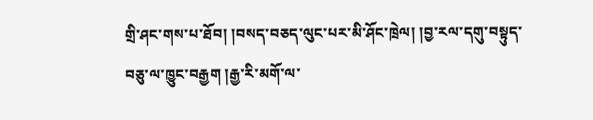གྲི་ཤང་གས་པ་ཐོབ། །བསད་བཅད་ལུང་པར་མི་ཤོང་ཁྲེལ། །བྱ་རལ་དགུ་བསྟུད་བཅུ་ལ་ཁྱུང་བརྒྱག །རྒྱ་རི་མགོ་ལ་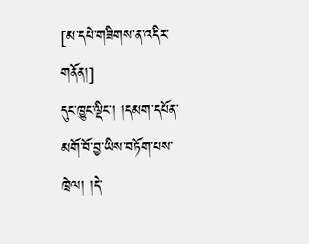[མ་དཔེ་གཟིགས་ན་འདིར་གནོན།]
དུང་ཁྱུང་ལྡིང་། །དམག་དཔོན་མགོ་བོ་བྱ་ཡིས་བཏོག་པས་ཁྲེལ། །དེ་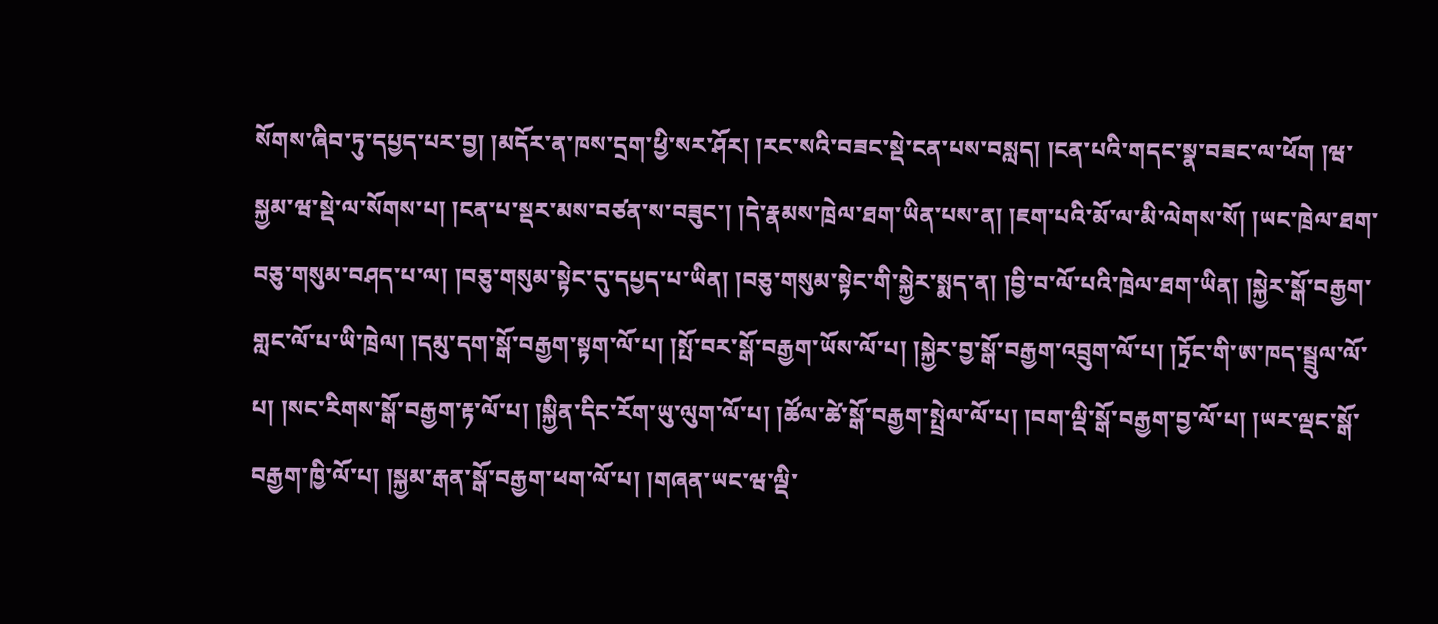སོགས་ཞིབ་ཏུ་དཔྱད་པར་བྱ། །མདོར་ན་ཁས་དྲག་ཕྱི་སར་ཤོར། །རང་སའི་བཟང་སྡེ་ངན་པས་བསླད། །ངན་པའི་གདང་སྣ་བཟང་ལ་ཕོག །ཝ་སྐྱམ་ཝ་སྡེ་ལ་སོགས་པ། །ངན་པ་སྡར་མས་བཙན་ས་བཟུང་། །དེ་རྣམས་ཁྲེལ་ཐག་ཡིན་པས་ན། །ཇག་པའི་མོ་ལ་མི་ལེགས་སོ། །ཡང་ཁྲེལ་ཐག་བཅུ་གསུམ་བཤད་པ་ལ། །བཅུ་གསུམ་སྟེང་དུ་དཔྱད་པ་ཡིན། །བཅུ་གསུམ་སྟེང་གི་སྐྱེར་སྨད་ན། །བྱི་བ་ལོ་པའི་ཁྲེལ་ཐག་ཡིན། །སྐྱེར་སྒོ་བརྒྱག་གླང་ལོ་པ་ཡི་ཁྲེལ། །དམུ་དག་སྒོ་བརྒྱག་སྟག་ལོ་པ། །སྤོ་བར་སྒོ་བརྒྱག་ཡོས་ལོ་པ། །སྐྱེར་བྱ་སྒོ་བརྒྱག་འབྲུག་ལོ་པ། །ཏྲོང་གི་ཨ་ཁད་སྦྲུལ་ལོ་པ། །སང་རིགས་སྒོ་བརྒྱག་རྟ་ལོ་པ། །སྐྱིན་དིང་རོག་ཡུ་ལུག་ལོ་པ། །ཚོལ་ཚེ་སྒོ་བརྒྱག་སྤྲེལ་ལོ་པ། །བག་ལྡི་སྒོ་བརྒྱག་བྱ་ལོ་པ། །ཡར་ལྡང་སྒོ་བརྒྱག་ཁྱི་ལོ་པ། །སྐྱམ་རྒན་སྒོ་བརྒྱག་ཕག་ལོ་པ། །གཞན་ཡང་ཝ་ལྡི་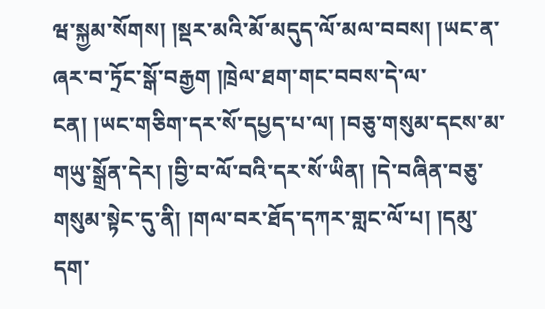ཝ་སྐྱམ་སོགས། །སྡར་མའི་མོ་མདུད་ལོ་མལ་བབས། །ཡང་ན་ཞར་བ་ཏྲོང་སྒོ་བརྒྱག །ཁྲེལ་ཐག་གང་བབས་དེ་ལ་ངན། །ཡང་གཅིག་དར་སོ་དཔྱད་པ་ལ། །བཅུ་གསུམ་དངས་མ་གཡུ་སྒྲོན་དེར། །བྱི་བ་ལོ་བའི་དར་སོ་ཡིན། །དེ་བཞིན་བཅུ་གསུམ་སྟེང་དུ་ནི། །གལ་བར་ཐོད་དཀར་གླང་ལོ་པ། །དམུ་དག་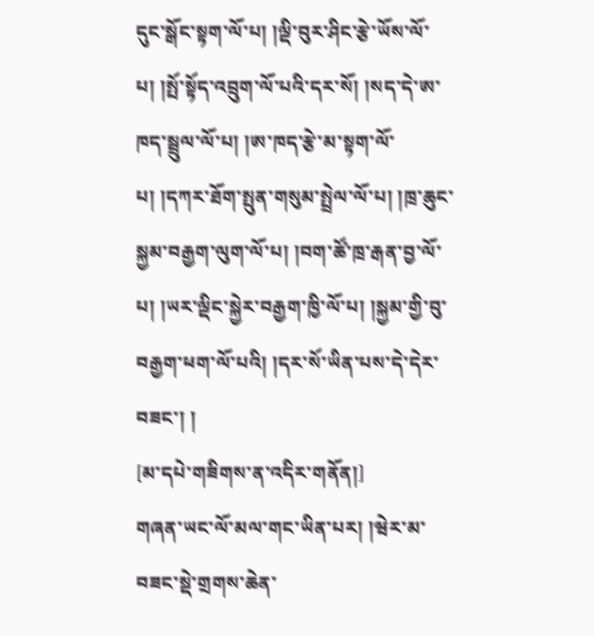དུང་སྒོང་སྟག་ལོ་པ། །ལྡི་བུར་ཤིང་རྩེ་ཡོས་ལོ་པ། །སྤོ་སྟོད་འབྲུག་ལོ་པའི་དར་སོ། །སད་དེ་ཨ་ཁད་སྦྲུལ་ལོ་པ། །ཨ་ཁད་རྩེ་མ་སྟག་ལོ་པ། །དཀར་ཐོག་སྤུན་གསུམ་སྤྲེལ་ལོ་པ། །ཁྲ་ཆུང་སྐྱམ་བརྒྱག་ལུག་ལོ་པ། །བག་ཚོ་ཁྲ་རྒན་བྱ་ལོ་པ། །ཡར་ལྡིང་སྐྱེར་བརྒྱག་ཁྱི་ལོ་པ། །སྐྱམ་གྱི་བུ་བརྒྱག་ཕག་ལོ་པའི། །དར་སོ་ཡིན་པས་དེ་དེར་བཟང་། །
[མ་དཔེ་གཟིགས་ན་འདིར་གནོན།]
གཞན་ཡང་ལོ་མལ་གང་ཡིན་པར། །ཝེར་མ་བཟང་སྡེ་གྲགས་ཆེན་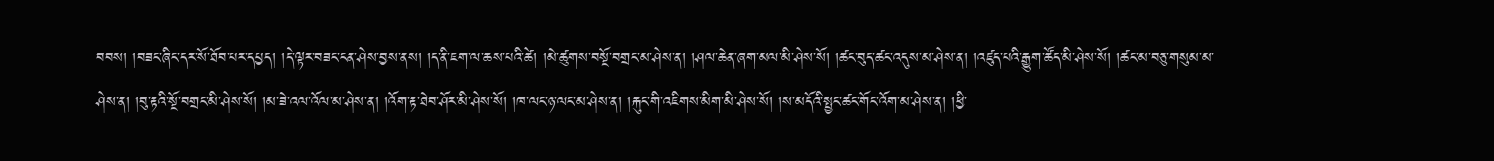བབས། །བཟང་ཞིང་དར་སོ་ཐོབ་པར་དཔྱད། །དེ་ལྟར་བཟང་ངན་ཤེས་བྱས་ནས། །ད་ནི་ཇག་ལ་ཆས་པའི་ཚེ། །མེ་ཚུགས་བསྔོ་བགྲང་མ་ཤེས་ན། །ཤལ་ཆེན་ཞག་མལ་མི་ཤེས་སོ། །ཚང་བུད་ཚང་འདུས་མ་ཤེས་ན། །འཛུད་པའི་རྒྱུག་ཚོད་མི་ཤེས་སོ། །ཚང་མ་བཅུ་གསུམ་མ་ཤེས་ན། །བུ་རྟའི་སྔོ་བགྲང་མི་ཤེས་སོ། །མ་ཟེ་འལ་འོལ་མ་ཤེས་ན། །འོག་རྟ་ཐེབ་ཤོར་མི་ཤེས་སོ། །ཁ་ལང་ཉ་ལང་མ་ཤེས་ན། །རྐུང་གི་འཇིགས་མིག་མི་ཤེས་སོ། །ས་མདོའི་སྤྱང་ཚང་གོང་འོག་མ་ཤེས་ན། །ཕྱི་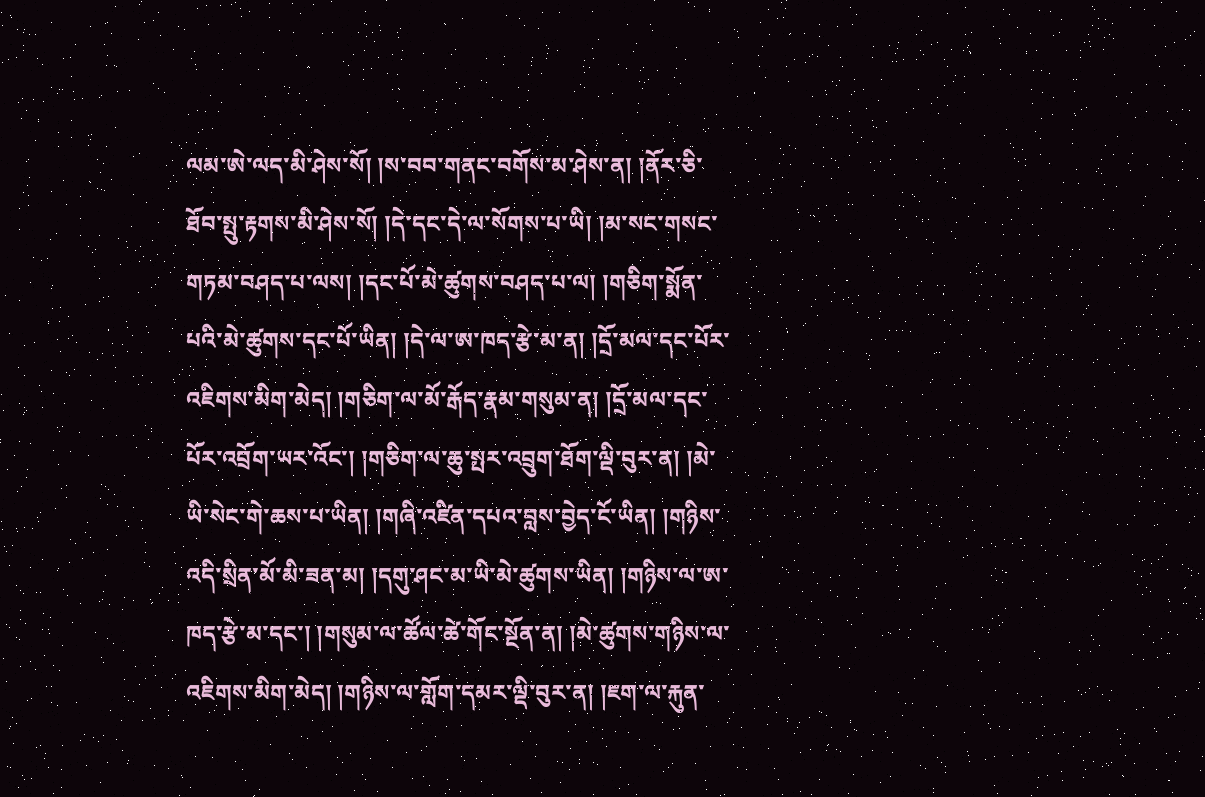ལམ་ཨེ་ལད་མི་ཤེས་སོ། །ས་བབ་གནང་བགོས་མ་ཤེས་ན། །ནོར་ཅི་ཐོབ་སྤུ་རྟགས་མི་ཤེས་སོ། །དེ་དང་དེ་ལ་སོགས་པ་ཡི། །མ་སང་གསང་གཏམ་བཤད་པ་ལས། །དང་པོ་མེ་ཚུགས་བཤད་པ་ལ། །གཅིག་སྨོན་པའི་མེ་ཚུགས་དང་པོ་ཡིན། །དེ་ལ་ཨ་ཁད་རྩེ་མ་ན། །དྲོ་མལ་དང་པོར་འཇིགས་མིག་མེད། །གཅིག་ལ་མོ་རྒོད་རྣམ་གསུམ་ན། །དྲོ་མལ་དང་པོར་འབྲོག་ཡར་འོང་། །གཅིག་ལ་ཆུ་སྤར་འབྲུག་ཐོག་ལྡི་བུར་ན། །མེ་ཡི་སེང་གེ་ཆས་པ་ཡིན། །གཞི་འཛིན་དཔའ་བླས་བྱེད་ངོ་ཡིན། །གཉིས་འདི་སྲིན་མོ་མི་ཟན་མ། །དགུ་ཤང་མ་ཡི་མེ་ཚུགས་ཡིན། །གཉིས་ལ་ཨ་ཁད་རྩེ་མ་དང་། །གསུམ་ལ་ཚོལ་ཚེ་གོང་སྔོན་ན། །མེ་ཚུགས་གཉིས་ལ་འཇིགས་མིག་མེད། །གཉིས་ལ་གློག་དམར་ལྡི་བུར་ན། །ཇག་ལ་རྐུན་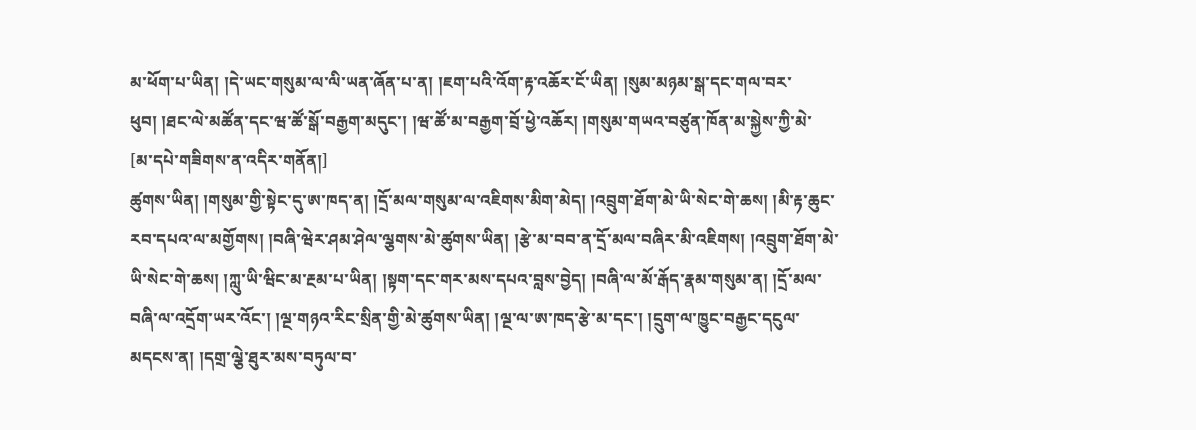མ་ཕོག་པ་ཡིན། །དེ་ཡང་གསུམ་ལ་ལི་ཡན་ཞོན་པ་ན། །ཇག་པའི་འོག་རྟ་འཆོར་ངོ་ཡིན། །སུམ་མཉམ་སྒ་དང་གལ་བར་ཕུབ། །ཐང་ལེ་མཚོན་དང་ཝ་ཚོ་སྒོ་བརྒྱག་མདུང་། །ཝ་ཚོ་མ་བརྒྱག་བྲོ་ཕྱེ་འཆོར། །གསུམ་གཡའ་བཙུན་ཁོན་མ་སྐྱེས་ཀྱི་མེ་
[མ་དཔེ་གཟིགས་ན་འདིར་གནོན།]
ཚུགས་ཡིན། །གསུམ་གྱི་སྟེང་དུ་ཨ་ཁད་ན། །དྲོ་མལ་གསུམ་ལ་འཇིགས་མིག་མེད། །འབྲུག་ཐོག་མེ་ཡི་སེང་གེ་ཆས། །མི་རྟ་ཆུང་རབ་དཔའ་ལ་མགྱོགས། །བཞི་ཝེར་ཤམ་ཤེལ་ལྕགས་མེ་ཚུགས་ཡིན། །རྩེ་མ་བབ་ན་དྲོ་མལ་བཞིར་མི་འཇིགས། །འབྲུག་ཐོག་མེ་ཡི་སེང་གེ་ཆས། །ཀླུ་ཡི་ཝིང་མ་རྔམ་པ་ཡིན། །སྟག་དང་གར་མས་དཔའ་བླས་བྱེད། །བཞི་ལ་མོ་རྒོད་རྣམ་གསུམ་ན། །དྲོ་མལ་བཞི་ལ་འདྲོག་ཡར་འོང་། །ལྔ་གཉའ་རིང་སྲིན་གྱི་མེ་ཚུགས་ཡིན། །ལྔ་ལ་ཨ་ཁད་རྩེ་མ་དང་། །དྲུག་ལ་ཁྱུང་བརྒྱང་དངུལ་མདངས་ན། །དགྲ་ལྕེ་ཐུར་མས་བཏུལ་བ་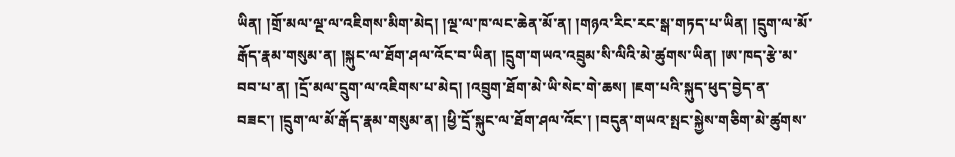ཡིན། །གྲོ་མལ་ལྔ་ལ་འཇིགས་མིག་མེད། །ལྔ་ལ་ཁ་ལང་ཆེན་མོ་ན། །གཉའ་རིང་རང་སྒ་གཏད་པ་ཡིན། །དྲུག་ལ་མོ་རྒོད་རྣམ་གསུམ་ན། །སྐུང་ལ་ཐོག་ཤལ་འོང་བ་ཡིན། །དྲུག་གཡའ་འབྲུམ་སི་ལིའི་མེ་ཚུགས་ཡིན། །ཨ་ཁད་རྩེ་མ་བབ་པ་ན། །དྲོ་མལ་དྲུག་ལ་འཇིགས་པ་མེད། །འབྲུག་ཐོག་མེ་ཡི་སེང་གེ་ཆས། །ཇག་པའི་སྐུད་ཕུད་བྱེད་ན་བཟང་། །དྲུག་ལ་མོ་རྒོད་རྣམ་གསུམ་ན། །ཕྱི་དྲོ་སྐུང་ལ་ཐོག་ཤལ་འོང་། །བདུན་གཡའ་སྤང་སྐྱེས་གཅིག་མེ་ཚུགས་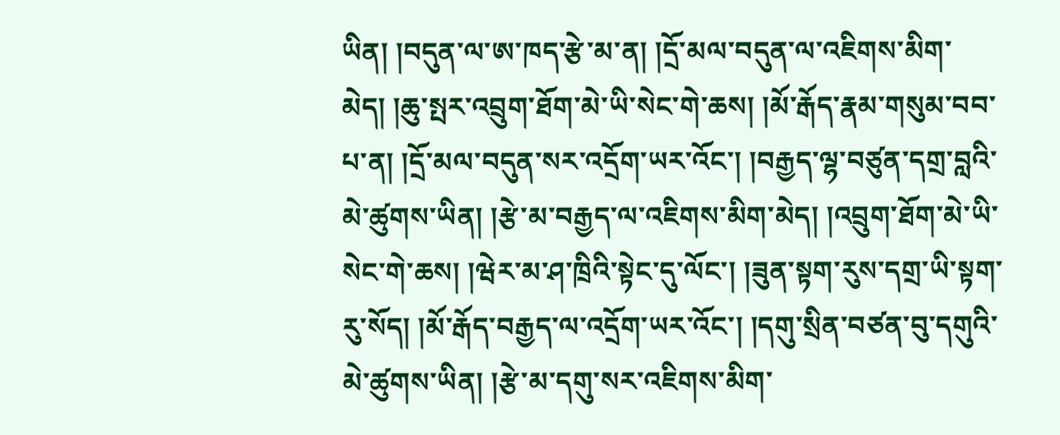ཡིན། །བདུན་ལ་ཨ་ཁད་རྩེ་མ་ན། །དྲོ་མལ་བདུན་ལ་འཇིགས་མིག་མེད། །ཆུ་སྤར་འབྲུག་ཐོག་མེ་ཡི་སེང་གེ་ཆས། །མོ་རྒོད་རྣམ་གསུམ་བབ་པ་ན། །དྲོ་མལ་བདུན་སར་འདྲོག་ཡར་འོང་། །བརྒྱད་ལྷ་བཙུན་དགྲ་བླའི་མེ་ཚུགས་ཡིན། །རྩེ་མ་བརྒྱད་ལ་འཇིགས་མིག་མེད། །འབྲུག་ཐོག་མེ་ཡི་སེང་གེ་ཆས། །ཝེར་མ་ཤ་ཁྲིའི་སྟེང་དུ་ལོང་། །ཟུན་སྟག་རུས་དགྲ་ཡི་སྟག་རུ་སོད། །མོ་རྒོད་བརྒྱད་ལ་འདྲོག་ཡར་འོང་། །དགུ་སྲིན་བཙན་བུ་དགུའི་མེ་ཚུགས་ཡིན། །རྩེ་མ་དགུ་སར་འཇིགས་མིག་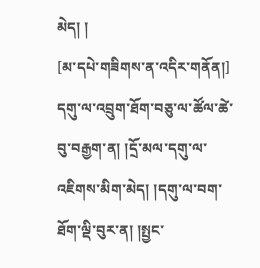མེད། །
[མ་དཔེ་གཟིགས་ན་འདིར་གནོན།]
དགུ་ལ་འབྲུག་ཐོག་བཅུ་ལ་ཚོལ་ཚེ་བུ་བརྒྱག་ན། །དྲོ་མལ་དགུ་ལ་འཇིགས་མིག་མེད། །དགུ་ལ་བག་ཐོག་ལྡི་བུར་ན། །སྤྱང་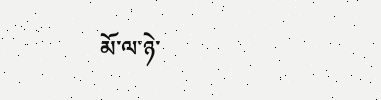མོ་ལ་ཉེ་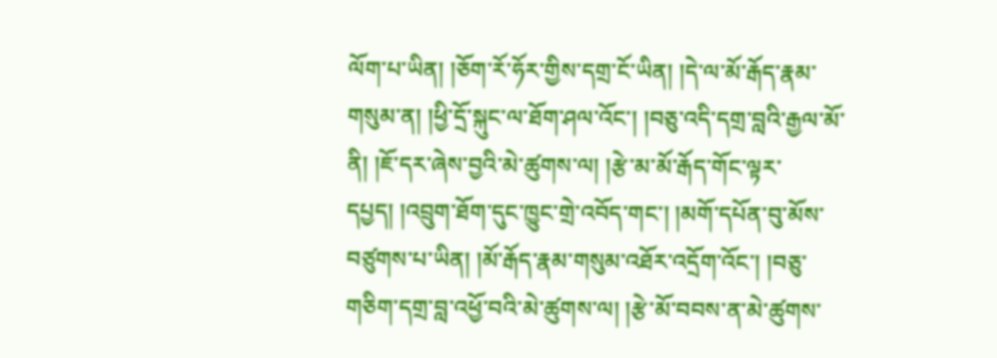ལོག་པ་ཡིན། །ཅོག་རོ་ཧོར་གྱིས་དགྲ་ངོ་ཡིན། །དེ་ལ་མོ་རྒོད་རྣམ་གསུམ་ན། །ཕྱི་དྲོ་སྐུང་ལ་ཐོག་ཤལ་འོང་། །བཅུ་འདི་དགྲ་བླའི་རྒྱལ་མོ་ནི། །ཇོ་དར་ཞེས་བྱའི་མེ་ཚུགས་ལ། །རྩེ་མ་མོ་རྒོད་གོང་ལྟར་དཔྱད། །འབྲུག་ཐོག་དུང་ཁྱུང་གྲེ་འབོད་གང་། །མགོ་དཔོན་བུ་མོས་བཙུགས་པ་ཡིན། །མོ་རྒོད་རྣམ་གསུམ་འཐོར་འདྲོག་འོང་། །བཅུ་གཅིག་དགྲ་བླ་འཕྱོ་བའི་མེ་ཚུགས་ལ། །རྩེ་མོ་བབས་ན་མེ་ཚུགས་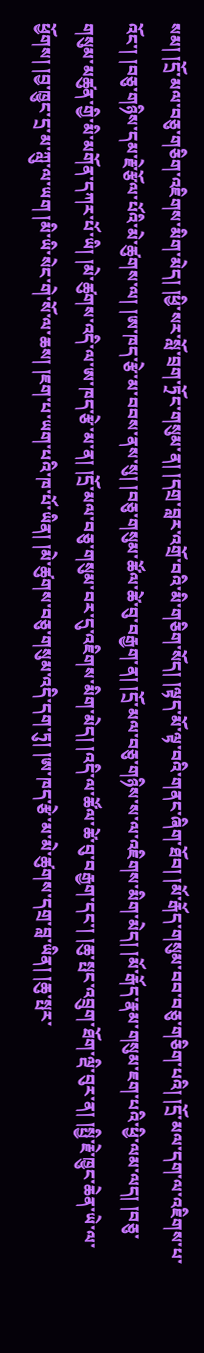སམ། །དྲོ་མལ་བཅུ་གཅིག་འཇིགས་མིག་མེད། །ཕྱི་སར་སློ་བྲག་ཏྲོང་གསུམ་ན། །དགྲ་བླར་འགྲོ་བའི་མི་གཅིག་སོད། །ལྟད་མོ་ལྟ་བའི་གནང་ཞིག་ཐོབ། །མོ་རྒོད་གསུམ་བབ་བཅུ་གཅིག་པའི། །དྲོ་མལ་དག་ལ་འཇིགས་པ་འོང་། །བཅུ་གཉིས་དམ་རྗེ་རྩོལ་པོའི་མེ་ཚུགས་ལ། །ཨ་ཁད་རྩེ་མ་བབས་ནས་སུ། །བཅུ་གསུམ་ཚོལ་ཚེ་བུ་བརྒྱག་ན། །དྲོ་མལ་བཅུ་གཉིས་ས་ལ་འཇིགས་མིག་མེད། །མོ་རྒོད་རྣམ་གསུམ་ཇག་པའི་ཕྱི་ལམ་ལད། །བཅུ་གསུམ་མཚུན་གྱི་མི་མགོན་དཀར་པོ་ཡི། །མེ་ཚུགས་འདི་ལ་ཨ་ཁད་རྩེ་མ་ན། །དྲོ་མལ་བཅུ་གསུམ་བར་དུ་འཇིགས་མིག་མེད། །འདི་ལ་ཚོལ་ཚེ་བུ་བརྒྱག་དང་། །ཆུ་སྤང་འབྲུག་ཐོག་ལྡི་བུར་ན། །སྤྱི་རྗེ་ཁྱུང་ཆེན་ཡེ་ལ་ཕྱོགས། །བྱ་ཁྱུང་དྲ་མ་ཀླུ་ལ་ཡག །མི་ཡི་སེང་གེ་སོ་ལ་ཆས། །ཇག་པ་ཡག་པའི་ཁ་པོ་ཡིན། །མེ་ཚུགས་བཅུ་གསུམ་འདི་དག་ཏུ། །ཨ་ཁད་རྩེ་མ་མེ་ཚུགས་དགྲ་བླ་ཡིན། །ཆུ་སྤར་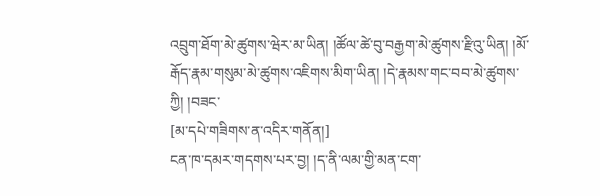འབྲུག་ཐོག་མེ་ཚུགས་ཝེར་མ་ཡིན། །ཚོལ་ཚེ་བུ་བརྒྱག་མེ་ཚུགས་རྫིའུ་ཡིན། །མོ་རྒོད་རྣམ་གསུམ་མེ་ཚུགས་འཇིགས་མིག་ཡིན། །དེ་རྣམས་གང་བབ་མེ་ཚུགས་ཀྱི། །བཟང་
[མ་དཔེ་གཟིགས་ན་འདིར་གནོན།]
ངན་ཁ་དམར་གདགས་པར་བྱ། །ད་ནི་ལམ་གྱི་མན་ངག་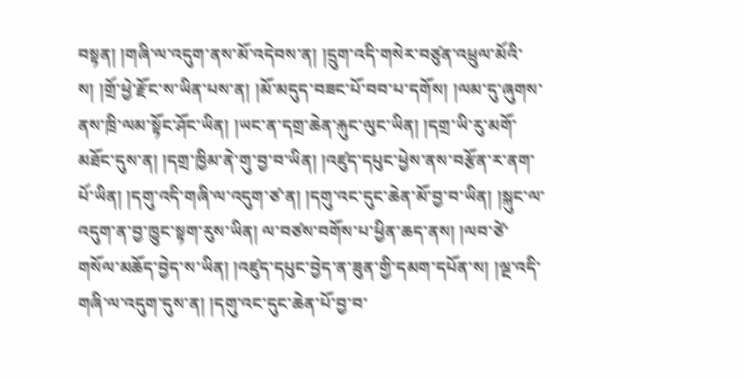བསྟན། །གཞི་ལ་འདུག་ནས་མོ་འདེབས་ན། །དྲུག་འདི་གསེར་བཙུན་འཕྲུལ་མོའི་ས། །གྲོ་ཕྱེ་རྫོང་ས་ཡིན་པས་ན། །མོ་མདུད་བཟང་པོ་བབ་པ་དགོས། །ལམ་དུ་ཞུགས་ནས་ཁྲི་ལམ་སྟོང་ཤོང་ཡིན། །ཡང་ན་དགྲ་ཆེན་རྐུང་ལུང་ཡིན། །དགྲ་ཡི་རུ་མགོ་མཐོང་དུས་ན། །དགྲ་ཁྱིམ་ནེ་གུ་བྱ་བ་ཡིན། །འཛུད་དཔུང་ཕྱེས་ནས་བརྩོན་ར་ནག་པོ་ཡིན། །དགུ་འདི་གཞི་ལ་འདུག་ཙ་ན། །དགུ་འང་དུང་ཆེན་མོ་བྱ་བ་ཡིན། །སྐུང་ལ་འདུག་ན་བྱ་ཁྱུང་སྟག་རུས་ཡིན། ལ་བཙས་བགོས་པ་ཕྱིན་ཆད་ནས། །ལབ་ཙེ་གསོལ་མཆོད་བྱེད་ས་ཡིན། །འཛུད་དཔུང་བྱེད་ན་ཟུན་གྱི་དམག་དཔོན་ས། །ལྔ་འདི་གཞི་ལ་འདུག་དུས་ན། །དགུ་འང་དུང་ཆེན་པོ་བྱ་བ་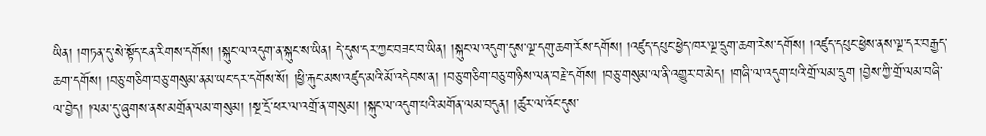ཡིན། །གཏན་དུ་སེ་སྟོད་ངན་རིགས་དགོས། །སྐུང་ལ་འདུག་ན་སྐུང་ས་ཡིན། དེ་དུས་དར་ཀྱང་བཟང་བ་ཡིན། །སྐུང་ལ་འདུག་དུས་ལྔ་དགུ་ཆག་རོས་དགོས། །འཛུད་དཔུང་ཕྱེད་ཁར་ལྔ་དྲུག་ཆག་རེས་དགོས། །འཛུད་དཔུང་ཕྱེས་ནས་ལྔ་དར་བརྒྱད་ཆག་དགོས། །བཅུ་གཅིག་བཅུ་གསུམ་ནམ་ཡང་དར་དགོས་སོ། །ཕྱི་རྐུང་མས་འཛུད་མའི་མོ་འདེབས་ན། །བཅུ་གཅིག་བཅུ་གཉིས་ལན་བརྗེ་དགོས། །བཅུ་གསུམ་ལ་ནི་འགྱུར་བ་མེད། །གཞི་ལ་འདུག་པའི་གྲོ་ལམ་དྲུག །བྱེས་ཀྱི་གྲོ་ལམ་བཞི་ལ་བྱེད། །ལམ་དུ་ཞུགས་ནས་མགྲོན་ལམ་གསུམ། །སྔ་དྲོ་ཕར་ལ་འགྲོ་ན་གསུམ། །སྐུང་ལ་འདུག་པའི་མགོན་ལམ་བདུན། །ཚུར་ལ་འོང་དུས་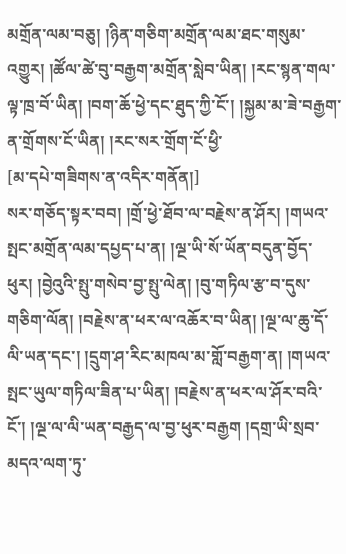མགྲོན་ལམ་བཅུ། །ཉིན་གཅིག་མགྲོན་ལམ་ཐང་གསུམ་འགྱུར། །ཚོལ་ཚེ་བུ་བརྒྱག་མགྲོན་སླེབ་ཡིན། །རང་སྙན་གལ་ལྟ་ཁྲ་བོ་ཡིན། །བག་ཆོ་ཕྱེ་དང་ཐུད་ཀྱི་ངོ་། །སྐྱམ་མ་ཟེ་བརྒྱག་ན་གྲོགས་ངོ་ཡིན། །རང་སར་གྲོག་ངོ་ཕྱི་
[མ་དཔེ་གཟིགས་ན་འདིར་གནོན།]
སར་གཅོད་སྟར་བབ། །གྲོ་ཕྱེ་ཐོབ་ལ་བརྗེས་ན་ཤོར། །གཡའ་སྤང་མགྲོན་ལམ་དཔྱད་པ་ན། །ལྔ་ཡི་སོ་ཡོན་བདུན་བྱོད་ཕུར། །བྱེའུའི་སྤུ་གསེབ་བྱ་སྤུ་ལེན། །བུ་གཏིལ་རྩ་བ་དུས་གཅིག་ལོན། །བརྗེས་ན་ཕར་ལ་འཆོར་བ་ཡིན། །ལྔ་ལ་ཆུ་དོ་ལི་ཡན་དང་། །དྲུག་ཤ་རིང་མཁལ་མ་གློ་བརྒྱག་ན། །གཡའ་སྤང་ཡུལ་གཏིལ་ཟིན་པ་ཡིན། །བརྗེས་ན་ཕར་ལ་ཤོར་བའི་ངོ་། །ལྔ་ལ་ལི་ཡན་བརྒྱད་ལ་བྱ་ཕུར་བརྒྱག །དགྲ་ཡི་སྲབ་མདའ་ལག་ཏུ་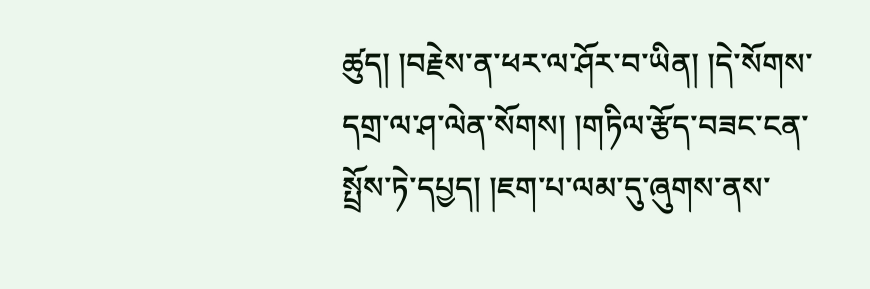ཚུད། །བརྗེས་ན་ཕར་ལ་ཤོར་བ་ཡིན། །དེ་སོགས་དགྲ་ལ་ཤ་ལེན་སོགས། །གཏིལ་རྩོད་བཟང་ངན་སྤྲོས་ཏེ་དཔྱད། །ཇག་པ་ལམ་དུ་ཞུགས་ནས་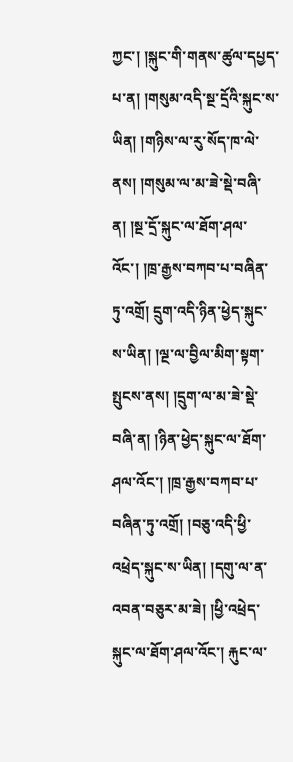ཀྱང་། །སྐུང་གི་གནས་ཚུལ་དཔྱད་པ་ན། །གསུམ་འདི་སྔ་དྲོའི་སྐུང་ས་ཡིན། །གཉིས་ལ་རུ་སོད་ཁ་ལེ་ནས། །གསུམ་ལ་མ་ཟེ་སྡེ་བཞི་ན། །སྔ་དྲོ་སྐུང་ལ་ཐོག་ཤལ་འོང་། །ཁྲ་རྒྱས་བཀབ་པ་བཞིན་ཏུ་འགྲོ། དྲུག་འདི་ཉིན་ཕྱེད་སྐུང་ས་ཡིན། །ལྔ་ལ་བྱིལ་མིག་སྟག་སྤུངས་ནས། །དྲུག་ལ་མ་ཟེ་སྡེ་བཞི་ན། །ཉིན་ཕྱེད་སྐུང་ལ་ཐོག་ཤལ་འོང་། །ཁྲ་རྒྱས་བཀབ་པ་བཞིན་ཏུ་འགྲོ། །བཅུ་འདི་ཕྱི་འཕྲེད་སྐུང་ས་ཡིན། །དགུ་ལ་ན་འབན་བཅུར་མ་ཟེ། །ཕྱི་འཕྲེད་སྐུང་ལ་ཐོག་ཤལ་འོང་། རྐུང་ལ་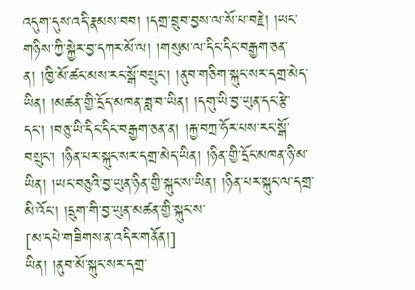འདུག་དུས་འདི་རྣམས་བབ། །དགྲ་བྲུབ་བྱས་ལ་སོ་པ་བརྗེ། །ཡང་གཉིས་ཀྱི་སྐྱེར་བྱ་དཀར་མོ་ལ། །གསུམ་ལ་དིང་དིང་བརྒྱག་ཅན་ན། །ཁྱི་མོ་ཚང་མས་རང་སྒོ་བསྲུང་། །ནུབ་གཅིག་སྐུང་སར་དགྲ་མེད་ཡིན། །མཚན་གྱི་དྲོད་མཁན་ཟླ་བ་ཡིན། །དགུ་ཡི་བྱ་ཡུན་དང་རྩེ་དང་། །བཅུ་ཡི་དིང་དིང་བརྒྱག་ཅན་ན། །རྐྱ་བཀྲ་ཧོར་པས་རང་སྒོ་བསྲུང་། །ཉིན་པར་སྐུང་སར་དགྲ་མེད་ཡིན། །ཉིན་གྱི་དྲོང་མཁན་ཉི་མ་ཡིན། །ཡང་བཅུའི་བྱ་ཡུན་ཉིན་གྱི་སྐུང་ས་ཡིན། །ཉིན་པར་སྐུང་ལ་དགྲ་མི་འོང་། །དྲུག་གི་བྱ་ཡུན་མཚན་གྱི་སྐུང་ས་
[མ་དཔེ་གཟིགས་ན་འདིར་གནོན།]
ཡིན། །ནུབ་མོ་སྐུང་སར་དགྲ་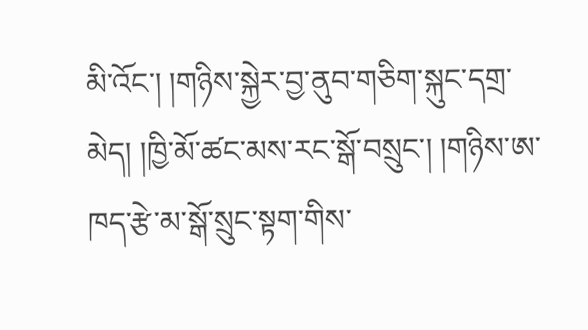མི་འོང་། །གཉིས་སྐྱེར་བྱ་ནུབ་གཅིག་སྐུང་དགྲ་མེད། །ཁྱི་མོ་ཚང་མས་རང་སྒོ་བསྲུང་། །གཉིས་ཨ་ཁད་རྩེ་མ་སྒོ་སྲུང་སྟག་གིས་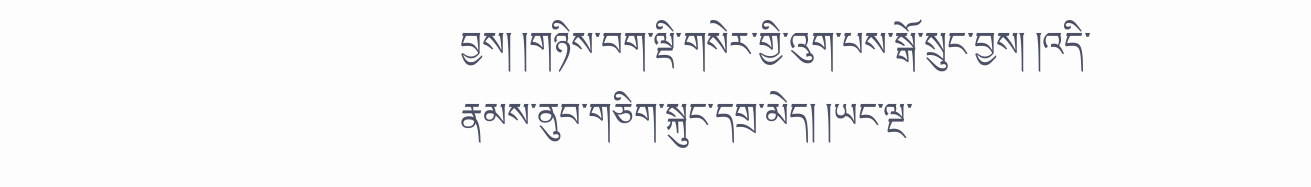བྱས། །གཉིས་བག་ལྡི་གསེར་གྱི་འུག་པས་སྒོ་སྲུང་བྱས། །འདི་རྣམས་ནུབ་གཅིག་སྐུང་དགྲ་མེད། །ཡང་ལྔ་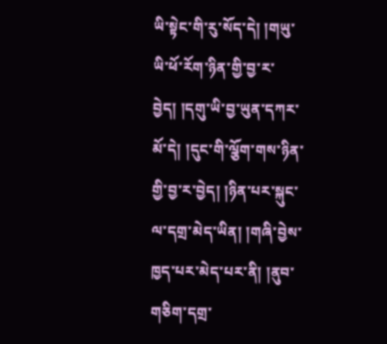ཡི་སྟེང་གི་རུ་སོད་དེ། །གཡུ་ཡི་ཕོ་རོག་ཉིན་གྱི་བྱ་ར་བྱེད། །དགུ་ཡི་བྱ་ཡུན་དཀར་མོ་དེ། །དུང་གི་ལྕོག་གས་ཉིན་གྱི་བྱ་ར་བྱེད། །ཉིན་པར་སྐུང་ལ་དགྲ་མེད་ཡིན། །གཞི་བྱེས་ཁྱད་པར་མེད་པར་ནི། །ནུབ་གཅིག་དགྲ་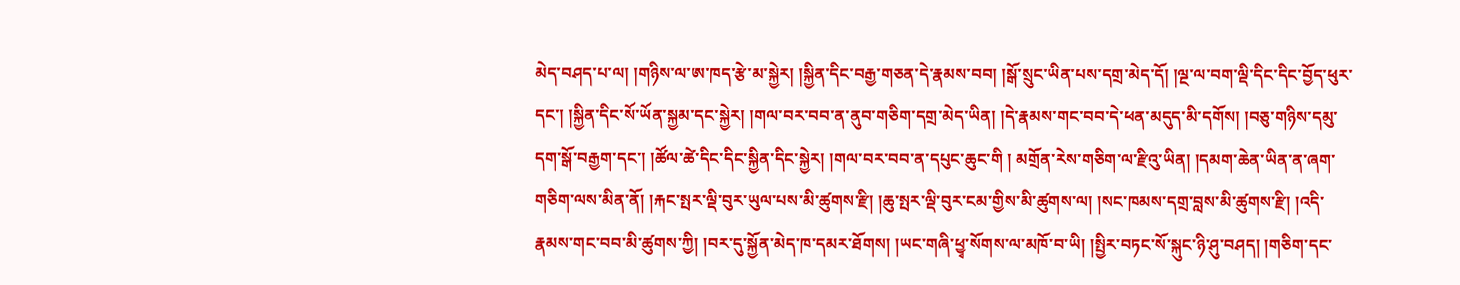མེད་བཤད་པ་ལ། །གཉིས་ལ་ཨ་ཁད་རྩེ་མ་སྐྱེར། །སྐྱིན་དིང་བརྒྱ་གཅན་དེ་རྣམས་བབ། །སྒོ་སྲུང་ཡིན་པས་དགྲ་མེད་དོ། །ལྔ་ལ་བག་ལྡི་དིང་དིང་བྱོད་ཕུར་དང་། །སྐྱིན་དིང་སོ་ཡོན་སྐྱམ་དང་སྐྱེར། །གལ་བར་བབ་ན་ནུབ་གཅིག་དགྲ་མེད་ཡིན། །དེ་རྣམས་གང་བབ་དེ་ཕན་མདུད་མི་དགོས། །བཅུ་གཉིས་དམུ་དག་སྒོ་བརྒྱག་དང་། །ཚོལ་ཚེ་དིང་དིང་སྐྱིན་དིང་སྐྱེར། །གལ་བར་བབ་ན་དཔུང་ཆུང་གི ། མགྲོན་རེས་གཅིག་ལ་རྫིའུ་ཡིན། །དམག་ཆེན་ཡིན་ན་ཞག་གཅིག་ལས་མིན་ནོ། །རྐང་སྤར་ལྡི་བུར་ཡུལ་པས་མི་ཚུགས་རྫི། །ཆུ་སྤར་ལྡི་བུར་ངམ་གྱིས་མི་ཚུགས་ལ། །སང་ཁམས་དགྲ་བླས་མི་ཚུགས་རྫི། །འདི་རྣམས་གང་བབ་མི་ཚུགས་ཀྱི། །བར་དུ་སྐྱོན་མེད་ཁ་དམར་ཐོགས། །ཡང་གཞི་ཕྱྭ་སོགས་ལ་མཁོ་བ་ཡི། །སྤྱིར་བཏང་སོ་སྐུང་ཉི་ཤུ་བཤད། །གཅིག་དང་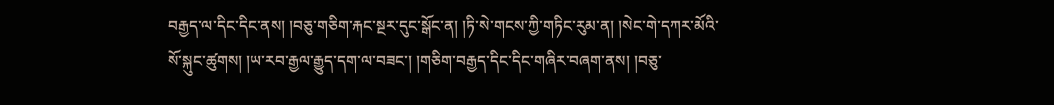བརྒྱད་ལ་དིང་དིང་ནས། །བཅུ་གཅིག་རྐང་སྔར་དུང་སྒོང་ན། །ཏི་སེ་གངས་ཀྱི་གཏིང་རུམ་ན། །སེང་གེ་དཀར་མོའི་སོ་སྐུང་ཚུགས། །ཡ་རབ་རྒྱལ་རྒྱུད་དག་ལ་བཟང་། །གཅིག་བརྒྱད་དིང་དིང་གཞིར་བཞག་ནས། །བཅུ་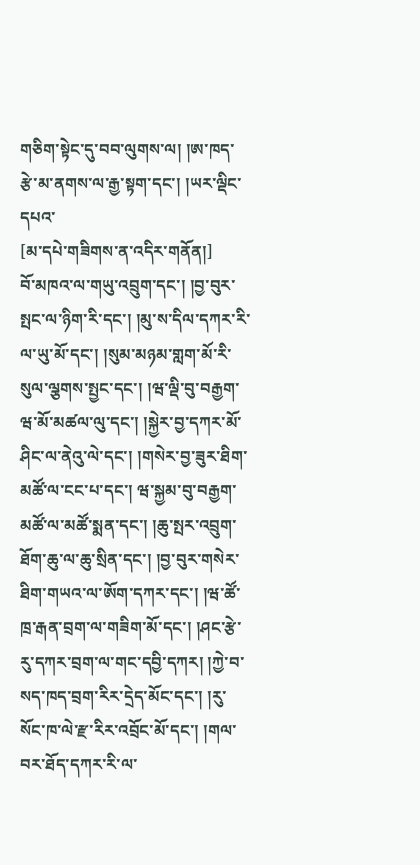གཅིག་སྟེང་དུ་བབ་ལུགས་ལ། །ཨ་ཁད་རྩེ་མ་ནགས་ལ་རྒྱ་སྟག་དང་། །ཡར་ལྡིང་དཔའ་
[མ་དཔེ་གཟིགས་ན་འདིར་གནོན།]
བོ་མཁའ་ལ་གཡུ་འབྲུག་དང་། །བྱ་བུར་སྤང་ལ་ཉིག་རི་དང་། །མུ་ས་དིལ་དཀར་རི་ལ་ཡུ་མོ་དང་། །སུམ་མཉམ་གླག་མོ་རི་སུལ་ལྕགས་སྤྱང་དང་། །ཝ་ལྡི་བུ་བརྒྱག་ཝ་མོ་མཚལ་ལུ་དང་། །སྐྱེར་བྱ་དཀར་མོ་ཤིང་ལ་ནེའུ་ལེ་དང་། །གསེར་བྱ་ཟུར་ཐིག་མཚོ་ལ་ངང་པ་དང་། ཝ་སྐྱམ་བུ་བརྒྱག་མཚོ་ལ་མཚོ་སྨན་དང་། །ཆུ་སྤར་འབྲུག་ཐོག་ཆུ་ལ་ཆུ་སྲིན་དང་། །བྱ་བུར་གསེར་ཐིག་གཡའ་ལ་ཨོག་དཀར་དང་། །ཝ་ཚོ་ཁྲ་རྒན་བྲག་ལ་གཟིག་མོ་དང་། །ཤང་རྩེ་རུ་དཀར་བྲག་ལ་གང་དབྱི་དཀར། །ཀྱེ་བ་སད་ཁད་བྲག་རིར་དྲེད་མོང་དང་། །རུ་སོང་ཁ་ལེ་རྫ་རིར་འབྲོང་མོ་དང་། །གལ་བར་ཐོད་དཀར་རི་ལ་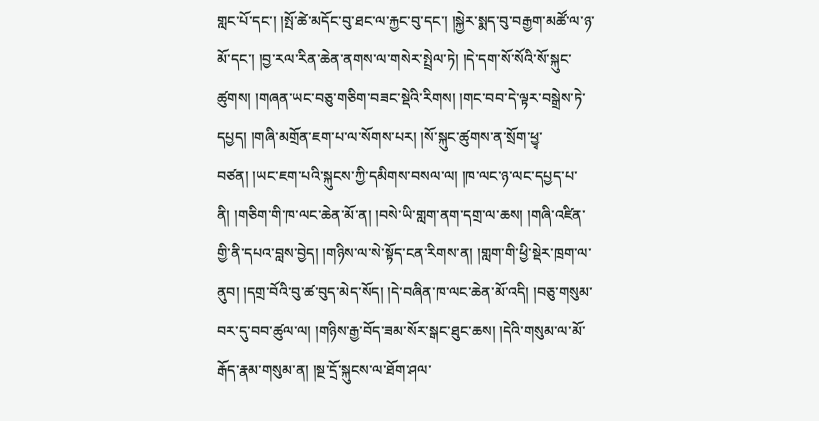གླང་པོ་དང་། །སྤོ་ཚེ་མདོང་བུ་ཐང་ལ་རྐྱང་བུ་དང་། །སྐྱེར་སྨད་བུ་བརྒྱག་མཚོ་ལ་ཉ་མོ་དང་། །བྱ་རལ་རིན་ཆེན་ནགས་ལ་གསེར་སྤྲེལ་ཏེ། །དེ་དག་སོ་སོའི་སོ་སྐུང་ཚུགས། །གཞན་ཡང་བཅུ་གཅིག་བཟང་སྡེའི་རིགས། །གང་བབ་དེ་ལྟར་བསྒྲེས་ཏེ་དཔྱད། །གཞི་མགྲོན་ཇག་པ་ལ་སོགས་པར། །སོ་སྐུང་ཚུགས་ན་སྲོག་ཕྱྭ་བཙན། །ཡང་ཇག་པའི་སྐུངས་ཀྱི་དམིགས་བསལ་ལ། །ཁ་ལང་ཉ་ལང་དཔྱད་པ་ནི། །གཅིག་གི་ཁ་ལང་ཆེན་མོ་ན། །བསེ་ཡི་གླག་ནག་དགྲ་ལ་ཆས། །གཞི་འཛིན་གྱི་ནི་དཔའ་བླས་བྱེད། །གཉིས་ལ་སེ་སྟོད་ངན་རིགས་ན། །གླག་གི་ཕྱི་སྡེར་ཁྲག་ལ་ནུབ། །དགྲ་བོའི་བུ་ཚ་བུད་མེད་སོད། །དེ་བཞིན་ཁ་ལང་ཆེན་མོ་འདི། །བཅུ་གསུམ་བར་དུ་བབ་ཚུལ་ལ། །གཉིས་རྒྱ་བོད་ཟམ་སོར་སྒང་ཐུང་ཆས། །དེའི་གསུམ་ལ་མོ་རྒོད་རྣམ་གསུམ་ན། །སྔ་དྲོ་སྐུངས་ལ་ཐོག་ཤལ་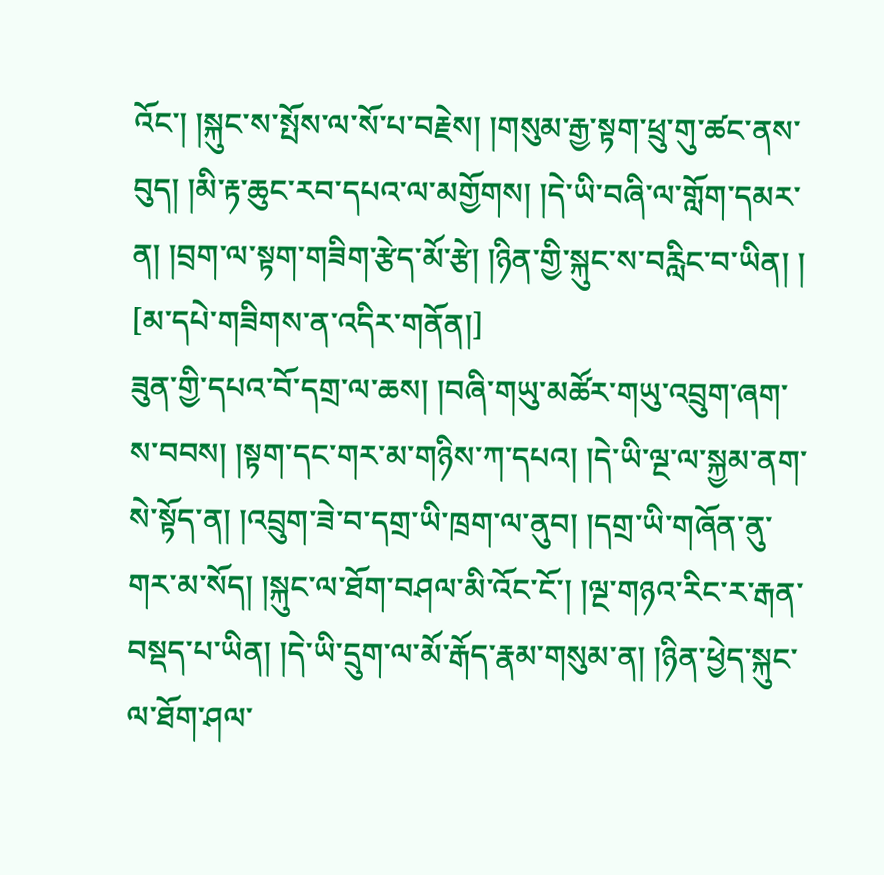འོང་། །སྐུང་ས་སྤོས་ལ་སོ་པ་བརྗེས། །གསུམ་རྒྱ་སྟག་ཕྲུ་གུ་ཚང་ནས་བུད། །མི་རྟ་ཆུང་རབ་དཔའ་ལ་མགྱོགས། །དེ་ཡི་བཞི་ལ་གློག་དམར་ན། །བྲག་ལ་སྟག་གཟིག་རྩེད་མོ་རྩེ། །ཉིན་གྱི་སྐུང་ས་བརླིང་བ་ཡིན། །
[མ་དཔེ་གཟིགས་ན་འདིར་གནོན།]
ཟུན་གྱི་དཔའ་བོ་དགྲ་ལ་ཆས། །བཞི་གཡུ་མཚོར་གཡུ་འབྲུག་ཞག་ས་བབས། །སྟག་དང་གར་མ་གཉིས་ཀ་དཔའ། །དེ་ཡི་ལྔ་ལ་སྐྱམ་ནག་སེ་སྟོད་ན། །འབྲུག་ཟེ་བ་དགྲ་ཡི་ཁྲག་ལ་ནུབ། །དགྲ་ཡི་གཞོན་ནུ་གར་མ་སོད། །སྐུང་ལ་ཐོག་བཤལ་མི་འོང་ངོ་། །ལྔ་གཉའ་རིང་ར་རྒན་བསྡད་པ་ཡིན། །དེ་ཡི་དྲུག་ལ་མོ་རྒོད་རྣམ་གསུམ་ན། །ཉིན་ཕྱེད་སྐུང་ལ་ཐོག་ཤལ་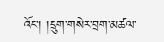འོང་། །དྲུག་གསེར་བྲག་མཚལ་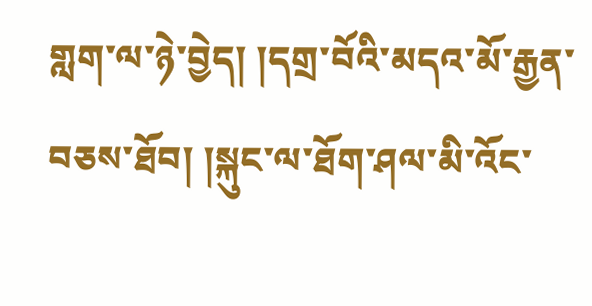གླག་ལ་ཉེ་བྱེད། །དགྲ་བོའི་མདའ་མོ་རྒྱན་བཅས་ཐོབ། །སྐུང་ལ་ཐོག་ཤལ་མི་འོང་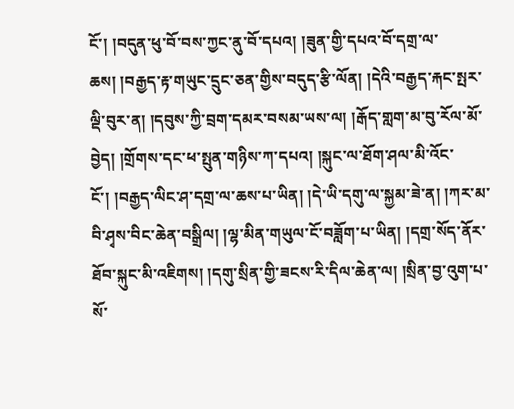ངོ་། །བདུན་ཕུ་བོ་བས་ཀྱང་ནུ་བོ་དཔའ། །ཟུན་གྱི་དཔའ་བོ་དགྲ་ལ་ཆས། །བརྒྱད་རྟ་གཡུང་དྲུང་ཅན་གྱིས་བདུད་རྩི་ལོན། །དེའི་བརྒྱད་རྐང་སྤར་ལྡི་བུར་ན། །དབུས་ཀྱི་བྲག་དམར་བསམ་ཡས་ལ། །རྒོད་གླག་མ་བུ་རོལ་མོ་བྱེད། །གྲོགས་དང་ཕ་སྤུན་གཉིས་ཀ་དཔའ། །སྐུང་ལ་ཐོག་ཤལ་མི་འོང་ངོ་། །བརྒྱད་ལིང་ཤ་དགྲ་ལ་ཆས་པ་ཡིན། །དེ་ཡི་དགུ་ལ་སྐྱམ་ཟེ་ན། །ཀར་མ་བི་ཤྭས་བིང་ཆེན་བསྒྲིལ། །ལྷ་མིན་གཡུལ་ངོ་བཟློག་པ་ཡིན། །དགྲ་སོད་ནོར་ཐོབ་སྐུང་མི་འཇིགས། །དགུ་སྲིན་གྱི་ཟངས་རི་དིལ་ཆེན་ལ། །སྲིན་བྱ་འུག་པ་སོ་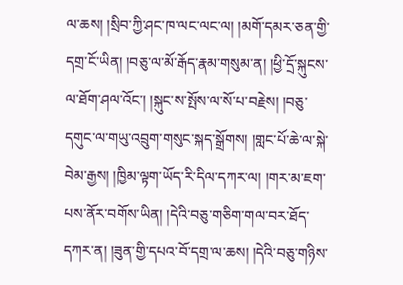ལ་ཆས། །སྲིབ་ཀྱི་ཤང་ཁ་ལང་ལང་ལ། །མགོ་དམར་ཅན་གྱི་དགྲ་ངོ་ཡིན། །བཅུ་ལ་མོ་རྒོད་རྣམ་གསུམ་ན། །ཕྱི་དྲོ་སྐུངས་ལ་ཐོག་ཤལ་འོང་། །སྐུང་ས་སྤོས་ལ་སོ་པ་བརྗེས། །བཅུ་དགུང་ལ་གཡུ་འབྲུག་གསུང་སྐད་སྒྲོགས། །གླང་པོ་ཆེ་ལ་སྐེ་བེམ་རྒྱས། །ཁྱིམ་ལྟག་ཡོད་རི་དིལ་དཀར་ལ། །གར་མ་ཇག་པས་ནོར་བགོས་ཡིན། །དེའི་བཅུ་གཅིག་གལ་བར་ཐོད་དཀར་ན། །ཟུན་གྱི་དཔའ་བོ་དགྲ་ལ་ཆས། །དེའི་བཅུ་གཉིས་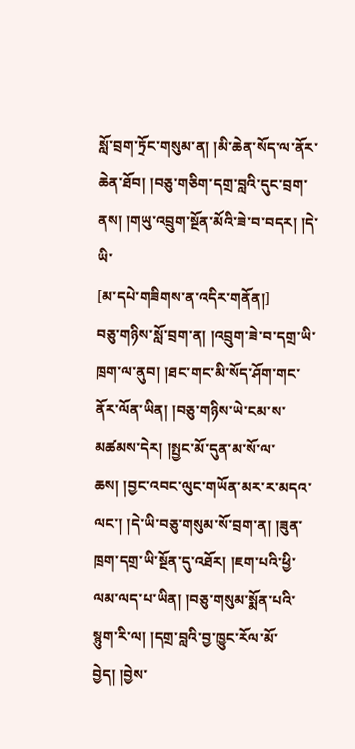སློ་བྲག་ཏྲོང་གསུམ་ན། །མི་ཆེན་སོད་ལ་ནོར་ཆེན་ཐོབ། །བཅུ་གཅིག་དགྲ་བླའི་དུང་བྲག་ནས། །གཡུ་འབྲུག་སྔོན་མོའི་ཟེ་བ་བདར། །དེ་ཡི་
[མ་དཔེ་གཟིགས་ན་འདིར་གནོན།]
བཅུ་གཉིས་སློ་བྲག་ན། །འབྲུག་ཟེ་བ་དགྲ་ཡི་ཁྲག་ལ་ནུབ། །ཐང་གང་མི་སོད་ཤོག་གང་ནོར་ལོན་ཡིན། །བཅུ་གཉིས་ཡེ་ངམ་ས་མཚམས་དེར། །སྤྱང་མོ་དུན་མ་སོ་ལ་ཆས། །བྱང་འབང་ལུང་གཡོན་མར་ར་མདའ་ལང་། །དེ་ཡི་བཅུ་གསུམ་སོ་བྲག་ན། །ཟུན་ཁྲག་དགྲ་ཡི་སྔོན་དུ་འཐོར། །ཇག་པའི་ཕྱི་ལམ་ལད་པ་ཡིན། །བཅུ་གསུམ་སྨོན་པའི་སྙུག་རི་ལ། །དགྲ་བླའི་བྱ་ཁྱུང་རོལ་མོ་བྱེད། །བྱེས་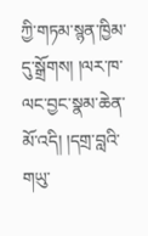ཀྱི་གཏམ་སྙན་ཁྱིམ་དུ་སྒྲོགས། །ལར་ཁ་ལང་བྱང་སྣམ་ཆེན་མོ་འདི། །དགྲ་བླའི་གཡུ་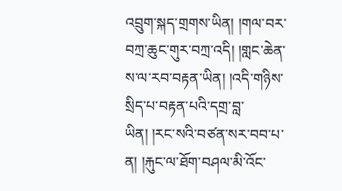འབྲུག་སྐད་གྲགས་ཡིན། །གལ་བར་བཀྲ་ཆུང་གུར་བཀྲ་འདི། །གླང་ཆེན་ས་ལ་རབ་བརྟན་ཡིན། །འདི་གཉིས་སྲིད་པ་བརྟན་པའི་དགྲ་བླ་ཡིན། །རང་སའི་བཙན་སར་བབ་པ་ན། །རྐུང་ལ་ཐོག་བཤལ་མི་འོང་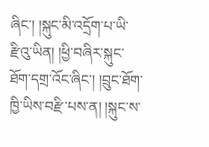ཞིང་། །སྐུང་མི་འདྲོག་པ་ཡི་རྫིའུ་ཡིན། །ཕྱི་བཞིར་སྐུང་ཐོག་དགྲ་འོང་ཞིང་། །བྲུང་ཐོག་ཁྱི་ཡིས་བརྫི་པས་ན། །སྐུང་ས་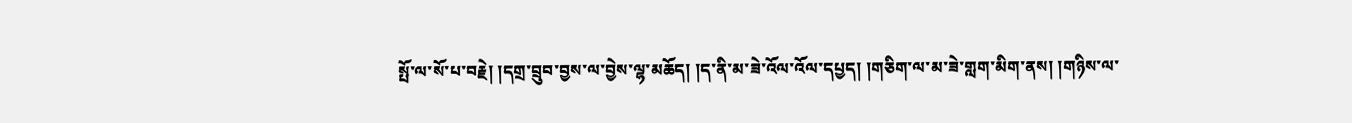སྤོ་ལ་སོ་པ་བརྗེ། །དགྲ་བྲུབ་བྱས་ལ་བྱེས་ལྷ་མཆོད། །ད་ནི་མ་ཟེ་འོལ་འོལ་དཔྱད། །གཅིག་ལ་མ་ཟེ་གླག་མིག་ནས། །གཉིས་ལ་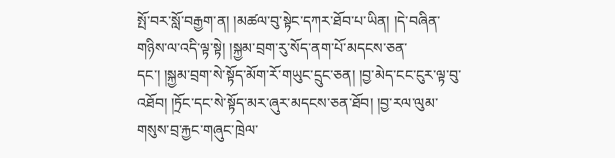སྤོ་བར་སློ་བརྒྱག་ན། །མཚལ་བུ་སྟེང་དཀར་ཐོབ་པ་ཡིན། །དེ་བཞིན་གཉིས་ལ་འདི་ལྟ་སྟེ། །སྐྱམ་བྲག་རུ་སོད་ནག་པོ་མདངས་ཅན་དང་། །སྐྱམ་བྲག་སེ་སྟོད་མོག་རོ་གཡུང་དྲུང་ཅན། །བྱ་མེད་ངང་ངུར་ལྟ་བུ་འཐོབ། །ཏྲོང་དང་སེ་སྟོད་མར་ཞུར་མདངས་ཅན་ཐོབ། །བྱ་རལ་ལུམ་གསུས་བྲ་རྐྱང་གཞུང་ཁྲེལ་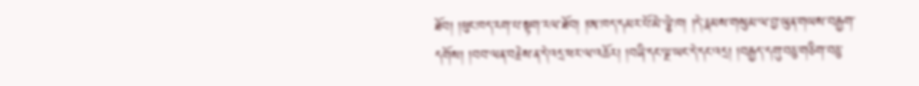ཐོབ། །ཕུང་ཁད་རག་པ་སྟག་རལ་ཐོབ། །ཨ་ཁད་དམར་པོ་མེ་ལྕེ་ཁ། །དེ་རྣམས་གསུམ་ལ་བྱ་ཡུན་གཡས་བརྒྱག་དགོས། །བབ་ལན་བརྗེས་ན་དེ་འདྲ་ཕར་ལ་འཆོར། །བཞི་དང་ལྔ་ཡང་དེ་དང་འདྲ། །བརྒྱད་དགུ་བཅུ་གཅིག་བཅུ་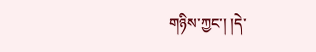གཉིས་ཀྱང་། །དེ་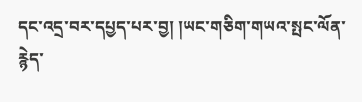དང་འདྲ་བར་དཔྱད་པར་བྱ། །ཡང་གཅིག་གཡའ་སྤང་ལོན་རྙེད་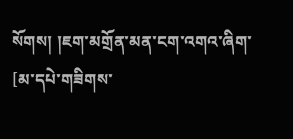སོགས། །ཇག་མགྲོན་མན་ངག་འགའ་ཞིག་
[མ་དཔེ་གཟིགས་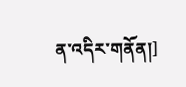ན་འདིར་གནོན།]